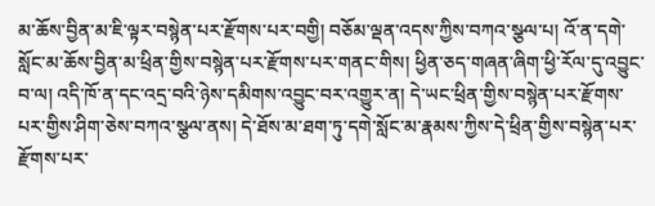མ་ཆོས་བྱིན་མ་ཇི་ལྟར་བསྙེན་པར་རྫོགས་པར་བགྱི། བཅོམ་ལྡན་འདས་ཀྱིས་བཀའ་སྩལ་པ། འོ་ན་དགེ་སློང་མ་ཆོས་བྱིན་མ་ཕྲིན་གྱིས་བསྙེན་པར་རྫོགས་པར་གནང་གིས། ཕྱིན་ཅད་གཞན་ཞིག་ཕྱི་རོལ་དུ་འབྱུང་བ་ལ། འདི་ཁོ་ན་དང་འདྲ་བའི་ཉེས་དམིགས་འབྱུང་བར་འགྱུར་ན། དེ་ཡང་ཕྲིན་གྱིས་བསྙེན་པར་རྫོགས་པར་གྱིས་ཤིག་ཅེས་བཀའ་སྩལ་ནས། དེ་ཐོས་མ་ཐག་ཏུ་དགེ་སློང་མ་རྣམས་ཀྱིས་དེ་ཕྲིན་གྱིས་བསྙེན་པར་རྫོགས་པར་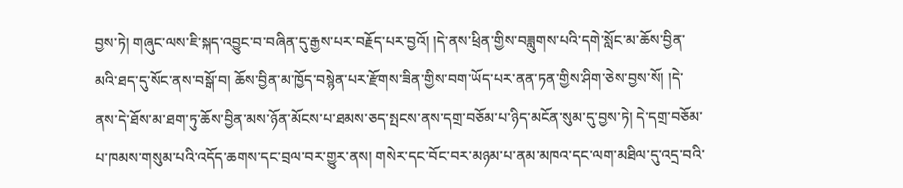བྱས་ཏེ། གཞུང་ལས་ཇི་སྐད་འབྱུང་བ་བཞིན་དུ་རྒྱས་པར་བརྗོད་པར་བྱའོ། །དེ་ནས་ཕྲིན་གྱིས་བཟླུགས་པའི་དགེ་སློང་མ་ཆོས་བྱིན་མའི་ཐད་དུ་སོང་ནས་བསྒོ་བ། ཆོས་བྱིན་མ་ཁྱོད་བསྙེན་པར་རྫོགས་ཟིན་གྱིས་བག་ཡོད་པར་ནན་ཏན་གྱིས་ཤིག་ཅེས་བྱས་སོ། །དེ་ནས་དེ་ཐོས་མ་ཐག་ཏུ་ཆོས་བྱིན་མས་ཉོན་མོངས་པ་ཐམས་ཅད་སྤངས་ནས་དགྲ་བཅོམ་པ་ཉིད་མངོན་སུམ་དུ་བྱས་ཏེ། དེ་དགྲ་བཅོམ་པ་ཁམས་གསུམ་པའི་འདོད་ཆགས་དང་བྲལ་བར་གྱུར་ནས། གསེར་དང་བོང་བར་མཉམ་པ་ནམ་མཁའ་དང་ལག་མཐིལ་དུ་འདྲ་བའི་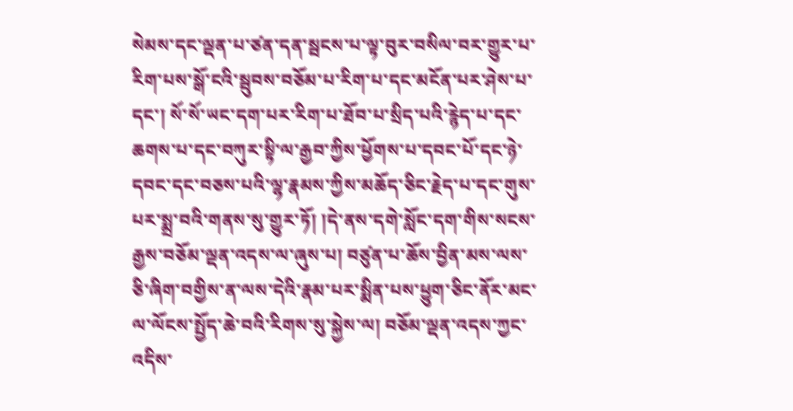སེམས་དང་ལྡན་པ་ཙན་དན་སྦངས་པ་ལྟ་བུར་བསིལ་བར་གྱུར་པ་རིག་པས་སྒོ་ངའི་སྦུབས་བཅོམ་པ་རིག་པ་དང་མངོན་པར་ཤེས་པ་དང་། སོ་སོ་ཡང་དག་པར་རིག་པ་ཐོབ་པ་སྲིད་པའི་རྙེད་པ་དང་ཆགས་པ་དང་བཀུར་སྟི་ལ་རྒྱབ་ཀྱིས་ཕྱོགས་པ་དབང་པོ་དང་ཉེ་དབང་དང་བཅས་པའི་ལྷ་རྣམས་ཀྱིས་མཆོད་ཅིང་རྗེད་པ་དང་གུས་པར་སྨྲ་བའི་གནས་སུ་གྱུར་ཏོ། །དེ་ནས་དགེ་སློང་དག་གིས་སངས་རྒྱས་བཅོམ་ལྡན་འདས་ལ་ཞུས་པ། བཙུན་པ་ཆོས་བྱིན་མས་ལས་ཅི་ཞིག་བགྱིས་ན་ལས་དེའི་རྣམ་པར་སྨིན་པས་ཕྱུག་ཅིང་ནོར་མང་ལ་ལོངས་སྤྱོད་ཆེ་བའི་རིགས་སུ་སྐྱེས་ལ། བཅོམ་ལྡན་འདས་ཀྱང་འདིས་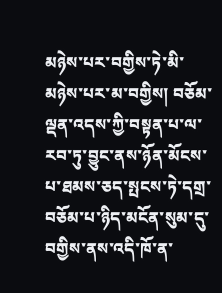མཉེས་པར་བགྱིས་ཏེ་མི་མཉེས་པར་མ་བགྱིས། བཅོམ་ལྡན་འདས་ཀྱི་བསྟན་པ་ལ་རབ་ཏུ་བྱུང་ནས་ཉོན་མོངས་པ་ཐམས་ཅད་སྤངས་ཏེ་དགྲ་བཅོམ་པ་ཉིད་མངོན་སུམ་དུ་བགྱིས་ནས་འདི་ཁོ་ན་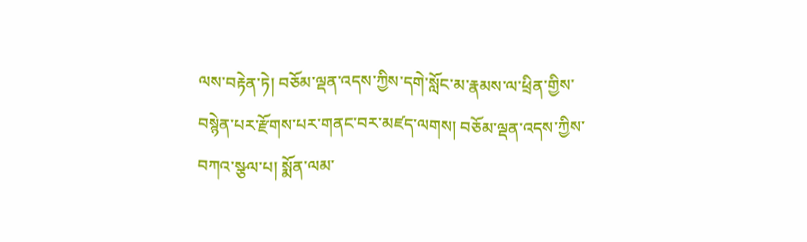ལས་བརྟེན་ཏེ། བཅོམ་ལྡན་འདས་ཀྱིས་དགེ་སློང་མ་རྣམས་ལ་ཕྲིན་གྱིས་བསྙེན་པར་རྫོགས་པར་གནང་བར་མཛད་ལགས། བཅོམ་ལྡན་འདས་ཀྱིས་བཀའ་སྩལ་པ། སྨོན་ལམ་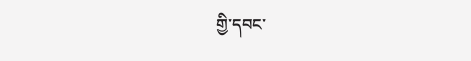གྱི་དབང་